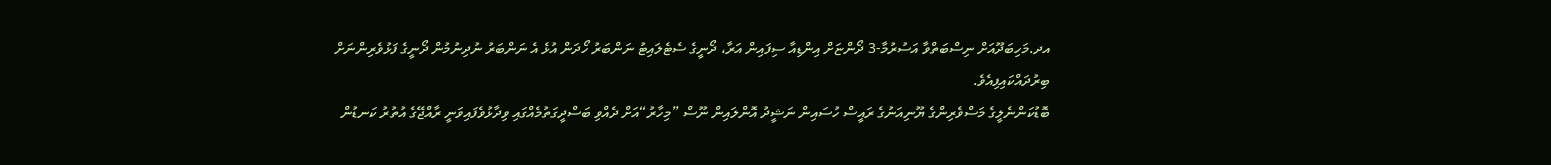އދ.މަހިބަދޫއަށް ނިސްބަތްވާ އަސުރުމާ-3 ދޯންޏަށް އިންޑިއާ ސިފައިން އަރާ، ދޯނީގެ ސެޓެލައިޓު ނަންބަރު ހޯދަން އުޅެ އެ ނަންބަރު ނުދިނުމުން ދޯނީގެ ފަޅުވެރިންނަށް ބިރުދައްކައިފިއެވެ.
ބޮޑުކަންނެލީގެ މަސްވެރިންގެ ޔޫނިއަނުގެ ރައީސް ހުސައިން ނަޝީދު އޮންލައިން ނޫސް ”މިހާރު“އަށް ދެއްވި ބަސްދީގަތުމެއްގައި ވިދާޅުވެފައިވަނީ ރާއްޖޭގެ އުތުރު ކަނޑުން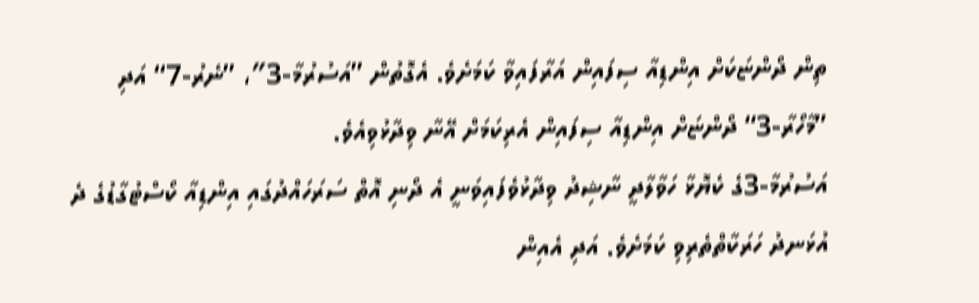ތިން ދޯންޏަކަށް އިންޑިއާ ސިފައިން އަރާފައިވާ ކަމަށެވެ. އެގޮތުން ”އަސުރުމާ-3″، ”ނެރު-7“ އަދި ”މާހޯރާ-3“ ދޯންޏަށް އިންޑިއާ ސިފައިން އެރިކަމަށް އޭނާ ވިދާޅުވިއެވެ.
އަސުރުމާ-3ގެ ކެޔޮޅާ ހަވާލާދީ ނާޝިދު ވިދާޅުވެފައިވަނީ އެ ދޯނި އޮތް ސަރަހައްދުގައި އިންޑިއާ ކޯސްޓުގާޑުގެ ދެ އުޅަނދު ހަރަކާތްތެރިވި ކަމަށެވެ. އަދި އެއިން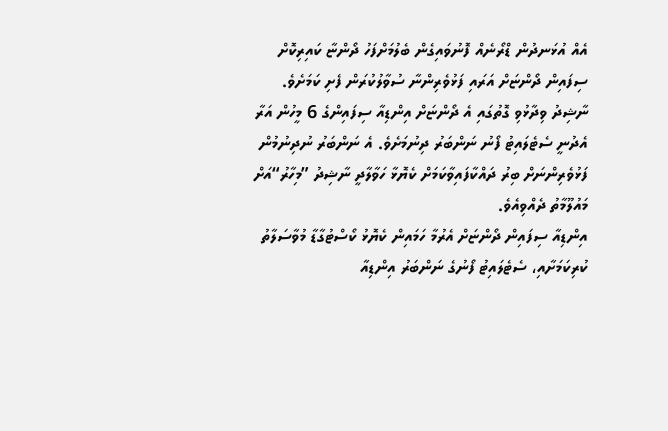އެއް އުޅަނދުން ޑްރޯނެއް ފޮނުވައިގެން ބެލުމަށްފަހު ދޯންޏާ ކައިރިކޮށް ސިފައިން ދޯންޏަށް އަރައި ފަޅުވެރިންނާ ސުވާލުކުރަން ފެށި ކަމަށެވެ.
ނާޝިދު ވިދާޅުވި ގޮތުގައި އެ ދޯންޏަށް އިންޑިއާ ސިފައިންގެ 6 މީހުން އަރާ އެދުނީ ސެޓެލައިޓު ފޯނު ނަންބަރު ދިނުމަށެވެ. އެ ނަންބަރު ނުދިނުމުން ފަޅުވެރިންނަށް ބިރު ދައްކާފައިވާކަމަށް ކެޔޮޅާ ހަވާލާދީ ނާޝިދު ”މިހާރު“އަށް މައުލޫމާތު ދެއްވިއެވެ.
އިންޑިއާ ސިފައިން ދޯންޏަށް އެރުމާ ހަމައިން ކެޔޮޅު ކޯސްޓުގާޑާ މުވާސަލާތު ކުރިކަމަށާއި، ސެޓެލައިޓު ފޯނުގެ ނަންބަރު އިންޑިއާ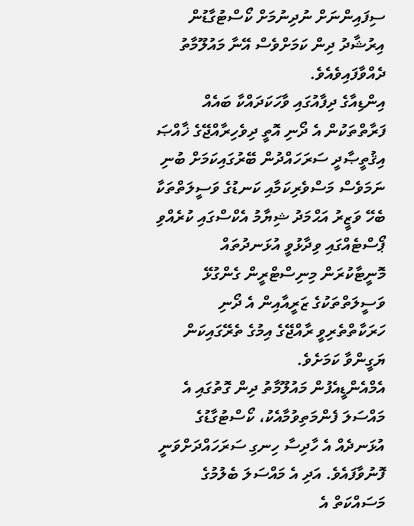ސިފައިންނަށް ނުދިނުމަށް ކޯސްޓުގާޑުން އިރުޝާދު ދިން ކަމަށްވެސް އޭނާ މައުލޫމާތު ދެއްވާފައިވެއެވެ.
އިންޑިއާގެ ދިފާއުގައި ވާހަކަދައްކާ ބައެއް ފަރާތްތަކުން އެ ދޯނި އޮތީ ދިވެހިރާއްޖޭގެ ޚާއްޞަ އިޤުތީޞާދީ ސަރަހައްދުން ބޭރުގައިކަމަށް ބުނި ނަމަވެސް މަސްވެރިކަމާއި ކަނޑުގެ ވަސީލަތްތަކާ ބެހޭ ވަޒީރު އަޙްމަދު ޝިޔާމު އެކްސްގައި ކުރެއްވި ޕޯސްޓެއްގައި ވިދާޅުވީ އުޅަނދުތައް މޮނީޓާކުރަން މިނިސްޓްރީން ގެންގުޅޭ ވަސީލަތްތަކުގެ ޒަރީއާއިން އެ ދޯނި ހަރަކާތްތެރިވީ ރާއްޖޭގެ އިމުގެ ތެރޭގައިކަން ޔަގީންވާ ކަމަށެވެ.
އެމްއެންޑީއެފުން މައުލޫމާތު ދިން ގޮތުގައި އެ މައްސަލަ ފެންމަތިވުމާއެކު، ކޯސްޓުގާޑުގެ އުޅަނދެއް އެ ހާދިސާ ހިނގި ސަރަހައްދަށްވަނީ ފޮނުވާފައެވެ. އަދި އެ މައްސަލަ ބެލުމުގެ މަސައްކަތް އެ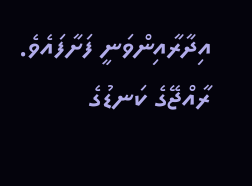އިދާރާއިންވަނީ ފަށާފައެވެ.
ރާއްޖޭގެ ކަނޑުގެ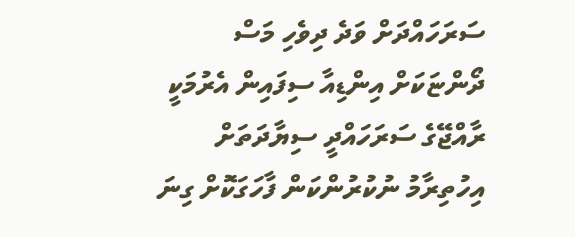ސަރަހައްދަށް ވަދެ ދިވެހި މަސް ދޯންޏަކަށް އިންޑިއާ ސިފައިން އެރުމަކީ ރާއްޖޭގެ ސަރަހައްދީ ސިޔާދަތަށް އިހުތިރާމު ނުކުރުންކަން ފާހަގަކޮށް ގިނަ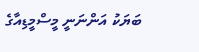ބަޔަކު އަންނަނީ މީސްމީޑިއާގެ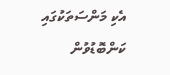އެކި މަންސަތަކުގައި ކަންބޮޑުވުން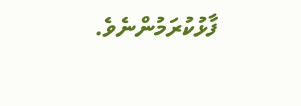ފާޅުކުރަމުންނެވެ.